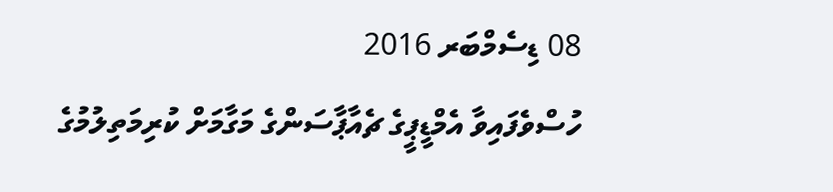08 ޑިސެމްބަރ 2016
ހުސްވެފައިވާ އެމްޑީޕީގެ ޗެއާޕާސަންގެ މަގާމަށް ކުރިމަތިލުމުގެ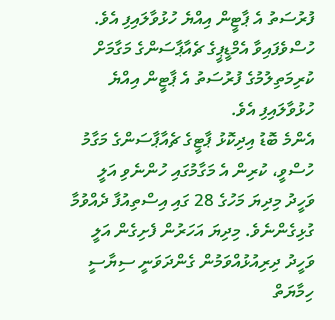ފުރުސަތު އެ ޕާޓީން އިއްޔެ ހުޅުވާލައިފި އެވެ.
ހުސްވެފައިވާ އެމްޑީޕީގެ ޗެއާޕާސަންގެ މަގާމަށް ކުރިމަތިލުމުގެ ފުރުސަތު އެ ޕާޓީން އިއްޔެ ހުޅުވާލައިފި އެވެ.
އެންމެ ބޮޑު އިދިކޮޅު ޕާޓީގެ ޗެއާޕާސަންގެ މަގާމު ހުސްވީ، ކުރިން އެ މަގާމުގައި ހުންނެވި އަލީ ވަހީދު މިދިޔަ މަހުގެ 28 ގައި އިސްތިއުފާ ދެއްވުމާ ގުޅިގެންނެވެ. މިދިޔަ އަހަރުން ފެށިގެން އަލީ ވަހީދު ދިރިއުޅުއްވަމުން ގެންދަވަނީ ސިޔާސީ ހިމާޔަތް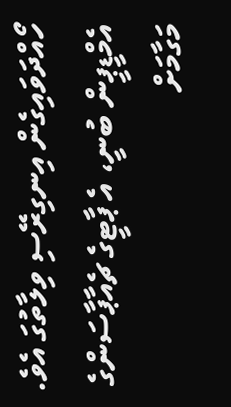ހޯއްދަވައިގެން އިނގިރޭސި ވިލާތުގަ އެވެ.
އެމްޑީޕީން ބުނީ، އެ ޕާޓީގެ ޗެއާޕާސަންގެ މަގާމަށް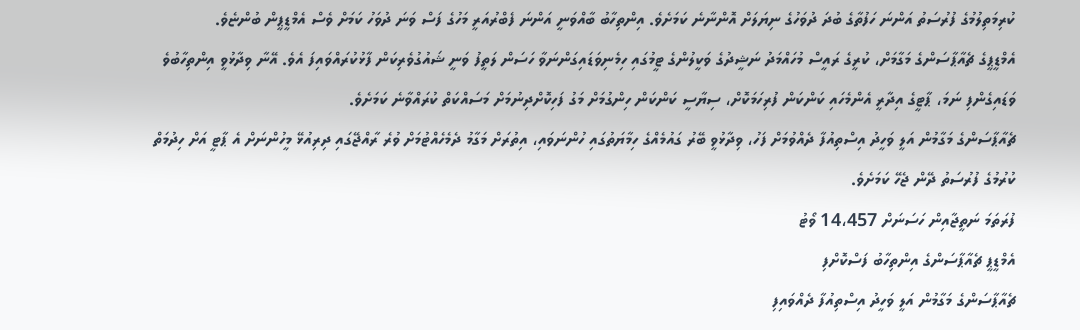ކުރިމަތިލުމުގެ ފުރުސަތު އަންނަ ހަފުތާގެ ބުދަ ދުވަހުގެ ނިޔަލަށް އޮންނާނެ ކަމަށެވެ. އިންތިހާބު ބާއްވަނީ އަންނަ ފެބްރުއަރީ މަހުގެ ފަސް ވަނަ ދުވަހު ކަމަށް ވެސް އެމްޑީޕީން ބުންޏެވެ.
އެމްޑީޕީގެ ޗެއާޕާސަންގެ މަގާމަށް، ކުރީގެ ރައީސް މުހައްމަދު ނަޝީދުގެ ވަކީލުންގެ ޓީމުގައި ހިމެނިވަޑައިގަންނަވާ ހަސަން ލަތީފު ވަނީ ޝައުގުވެރިކަން ފާޅުކުރައްވައިފަ އެވެ. އޭނާ ވިދާޅުވީ އިންތިހާބުވެ ވަޑައިގެންފި ނަމަ، ޕާޓީގެ އިދާރީ އެންމެހައި ކަންކަން ފުރިހަމަކޮށް، ސިޔާސީ ކަންކަން ހިންގުމަށް މަގު ފަހިކޮށްދިނުމަށް މަސައްކަތް ކުރައްވާނެ ކަމަށެވެ.
ޗެއާޕާސަންގެ މަގާމުން އަލީ ވަހީދު އިސްތިއުފާ ދެއްވުމަށް ފަހު، ވިދާޅުވީ ބޭރު ގައުމެއްގެ ހިމާޔަތުގައި ހުންނަވައި، އިތުރަށް މަގާމު ދެމެހެއްޓުމަށް ވުރެ ރާއްޖޭގައި ދިރިއުޅޭ މީހުންނަށް އެ ޕާޓީ އަށް ހިދުމަތް ކުރުމުގެ ފުރުސަތު ދޭން ޖެހޭ ކަމަށެވެ.
ފުރަތަމަ ނަތީޖާއިން ހަސަނަށް 14،457 ވޯޓު
އެމްޑީޕީ ޗެއާޕާސަންގެ އިންތިހާބު ފަސްކޮށްފި
ޗެއާޕާސަންގެ މަގާމުން އަލީ ވަހީދު އިސްތިއުފާ ދެއްވައިފި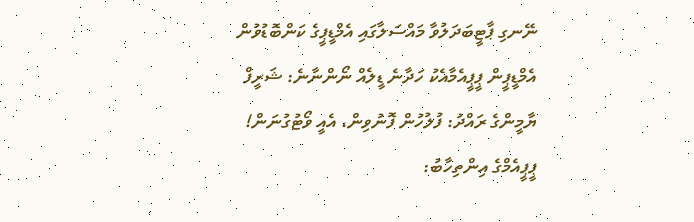ނޭނގި ޕާޓީބަދަލުވާ މައްސަލާގައި އެމްޑީޕީގެ ކަންބޮޑުވުން
އެމްޑީޕީން ޕީޕީއެމާއެކު ހަދާނެ ޑީލެއް ނޯންނާނެ: ޝަރީފް
ޔާމީންގެ ރައްދު: ފުލުހުން ފޮނުވިން، އެއީ ވޯޓުގުނަން!
ޕީޕީއެމްގެ އިންތިހާބު: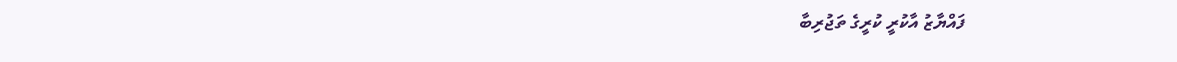ފައްޔާޒު އާކުރީ ކުރީގެ ތަޖުރިބާ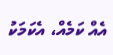އެއް ކަމެއް، އެކަމަކު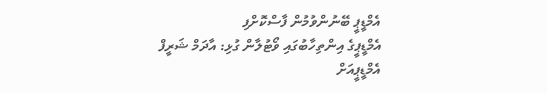އެމްޑީޕީ ބޭނުންވުމުން ފާސްކޮށްފި
އެމްޑީޕީގެ އިންތިހާބުގައި ވޯޓުލާން ގުޅި: އާދަމް ޝަރީފް
އެމްޑީޕީއަށް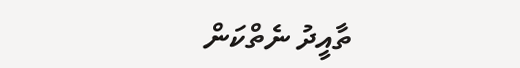ތާއީދު ނެތްކަން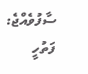ސާފުވެއްޖެ: ފަތުހީ